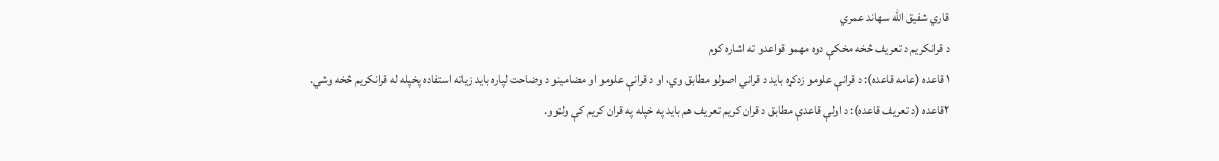قاري شفیق الله سهاند عمري
د قرانکریم د تعریف څخه مخکې دوه مهمو قواعدو ته اشاره کوم
۱ قاعده (عامه قاعده): د قرانې علومو زدکړه باید د قراني اصولو مطابق وي، او د قرانې علومو او مضامینو د وضاحت لپاره باید زیاته استفاده پخپله له قرانکریم څخه وشي.
۲قاعده (د تعریف قاعده): د اولې قاعدې مطابق د قران کریم تعریف هم باید په خپله په قران کریم کې ولټوو.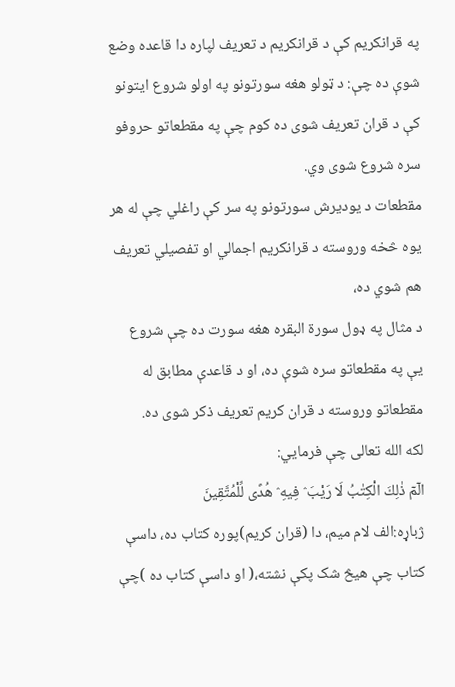په قرانکریم کې د قرانکریم د تعریف لپاره دا قاعده وضع شوې ده چې: د ټولو هغه سورتونو په اولو شروع ایتونو کې د قران تعریف شوی ده کوم چې په مقطعاتو حروفو سره شروع شوی وي.
مقطعات د یودیرش سورتونو په سر کې راغلي چې له هر یوه څخه وروسته د قرانکریم اجمالي او تفصیلي تعریف هم شوي ده،
د مثال په ډول سورة البقره هغه سورت ده چې شروع یې په مقطعاتو سره شوې ده، او د قاعدې مطابق له مقطعاتو وروسته د قران کریم تعریف ذکر شوی ده.
لکه الله تعالی چې فرمایي:
الٓمٓ ذٰلِكَ الْكِتٰبُ لَا رَيْبَ ۛ فِيهِ ۛ هُدًى لِّلْمُتَّقِينَ
ژباړه:الف لام میم، دا (قران کریم)پوره کتاب ده، داسې کتاب چې هیڅ شک پکې نشته،( او داسې کتاب ده )چې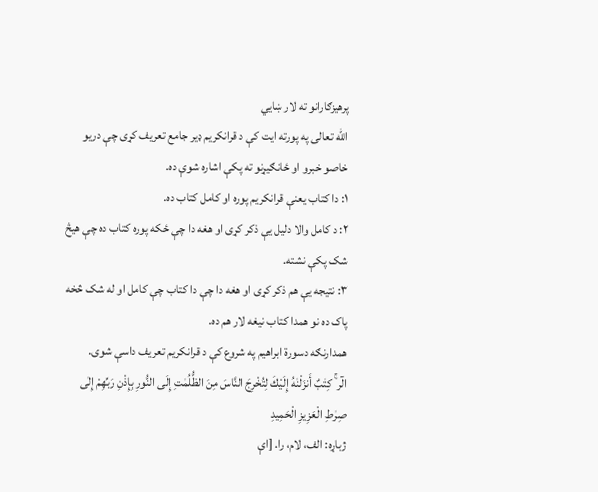پرهیزګارانو ته لار ښايي
الله تعالی په پورته ایت کې د قرانکریم ډیر جامع تعریف کړی چې دریو خاصو خبرو او ځانګیړنو ته پکې اشاره شوې ده.
۱: دا کتاب یعنې قرانکریم پوره او کامل کتاب ده.
۲: د کامل والا دلیل یې ذکر کړی او هغه دا چې ځکه پوره کتاب ده چې هیڅ شک پکې نشته.
۳: نتیجه یې هم ذکر کړی او هغه دا چې دا کتاب چې کامل او له شک څخه پاک ده نو همدا کتاب نیغه لار هم ده.
همدارنګه دسورة ابراهیم په شروع کې د قرانکریم تعریف داسې شوی.
الٓر ۚ كِتٰبٌ أَنزَلْنٰهُ إِلَيْكَ لِتُخْرِجَ النَّاسَ مِنَ الظُّلُمٰتِ إِلَى النُّورِ بِإِذْنِ رَبِّهِمْ إِلٰى صِرٰطِ الْعَزِيزِ الْحَمِيدِ
ژباړه: الف، لام، را. [اې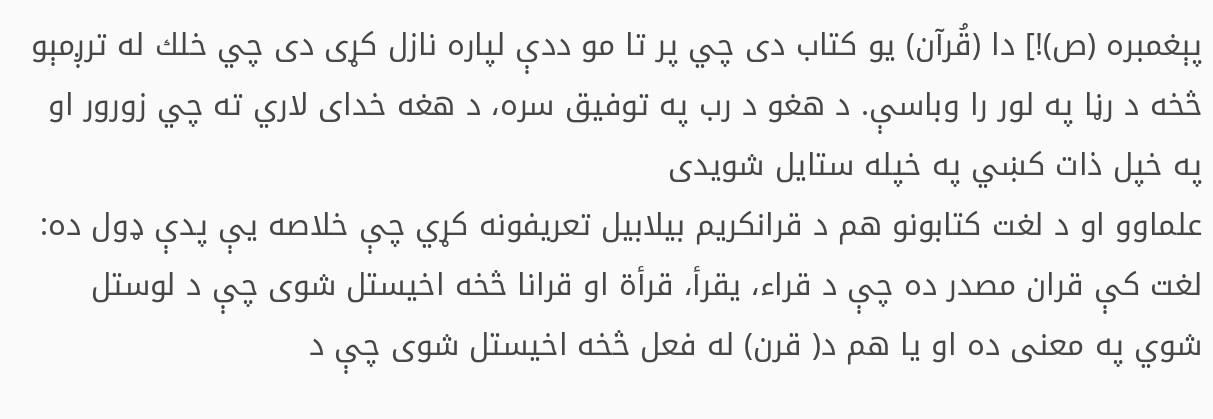پېغمبره (ص)!] دا (قُرآن) يو كتاب دى چي پر تا مو ددې لپاره نازل کړی دی چي خلك له ترږمېو څخه د رڼا په لور را وباسې. د هغو د رب په توفيق سره، د هغه خداى لاري ته چي زورور او په خپل ذات کښي په خپله ستايل شويدى
علماوو او د لغت کتابونو هم د قرانکریم بیلابیل تعریفونه کړي چې خلاصه یې پدې ډول ده:
لغت کې قران مصدر ده چې د قراء، یقرأ، قرأة او قرانا څخه اخیستل شوی چې د لوستل شوي په معنی ده او یا هم د( قرن) له فعل څخه اخیستل شوی چې د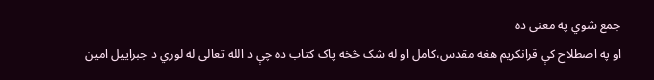جمع شوي په معنی ده
او په اصطلاح کې قرانکریم هغه مقدس،کامل او له شک څخه پاک کتاب ده چې د الله تعالی له لوري د جبراییل امین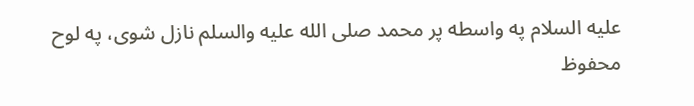علیه السلام په واسطه پر محمد صلی الله علیه والسلم نازل شوی، په لوح محفوظ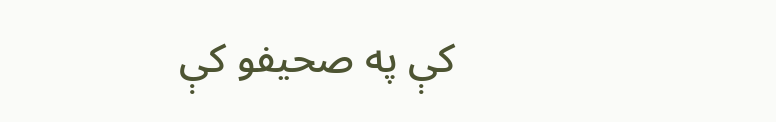کې په صحیفو کې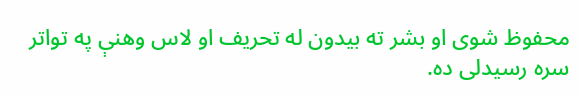محفوظ شوی او بشر ته بیدون له تحریف او لاس وهنې په تواتر سره رسیدلی ده.